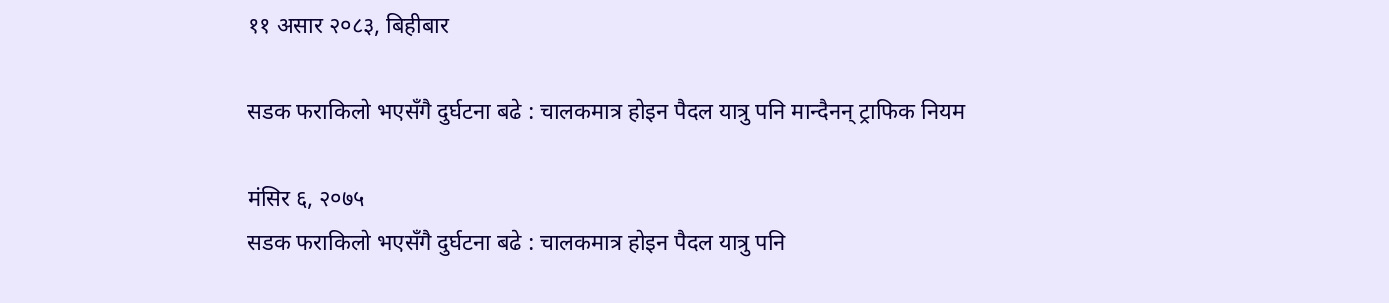११ असार २०८३, बिहीबार

सडक फराकिलो भएसँगै दुर्घटना बढे : चालकमात्र होइन पैदल यात्रु पनि मान्दैनन् ट्राफिक नियम

मंसिर ६, २०७५
सडक फराकिलो भएसँगै दुर्घटना बढे : चालकमात्र होइन पैदल यात्रु पनि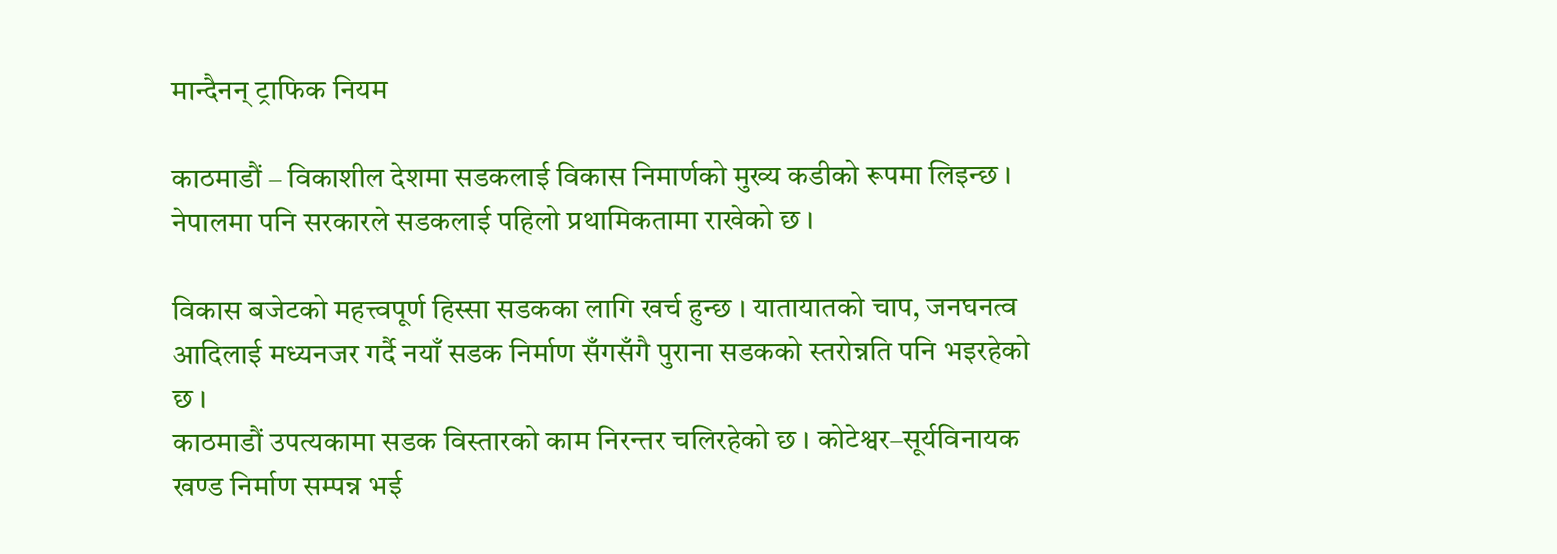मान्दैनन् ट्राफिक नियम

काठमाडौं – विकाशील देशमा सडकलाई विकास निमार्णको मुख्य कडीको रूपमा लिइन्छ । नेपालमा पनि सरकारले सडकलाई पहिलो प्रथामिकतामा राखेको छ ।

विकास बजेटको महत्त्वपूर्ण हिस्सा सडकका लागि खर्च हुन्छ । यातायातको चाप, जनघनत्व आदिलाई मध्यनजर गर्दै नयाँ सडक निर्माण सँगसँगै पुराना सडकको स्तरोन्नति पनि भइरहेको छ ।
काठमाडौं उपत्यकामा सडक विस्तारको काम निरन्तर चलिरहेको छ । कोटेश्वर–सूर्यविनायक खण्ड निर्माण सम्पन्न भई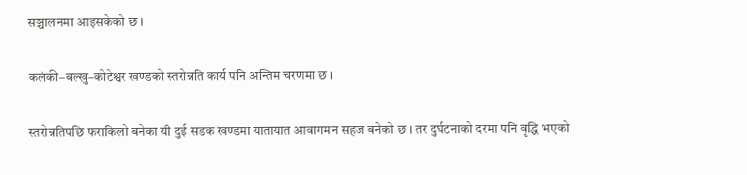सञ्चालनमा आइसकेको छ ।

कलंकी–बल्खु–कोटेश्वर खण्डको स्तरोन्नति कार्य पनि अन्तिम चरणमा छ ।

स्तरोन्नतिपछि फराकिलो बनेका यी दुई सडक खण्डमा यातायात आवागमन सहज बनेको छ । तर दुर्घटनाको दरमा पनि वृद्धि भएको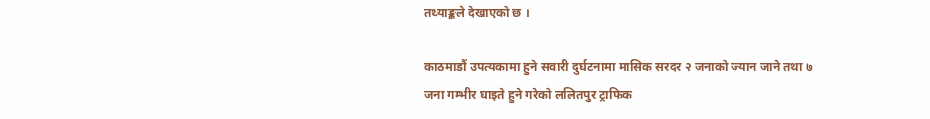तथ्याङ्कले देखाएको छ ।

काठमाडौं उपत्यकामा हुने सवारी दुर्घटनामा मासिक सरदर २ जनाको ज्यान जाने तथा ७ जना गम्भीर घाइते हुने गरेको ललितपुर ट्राफिक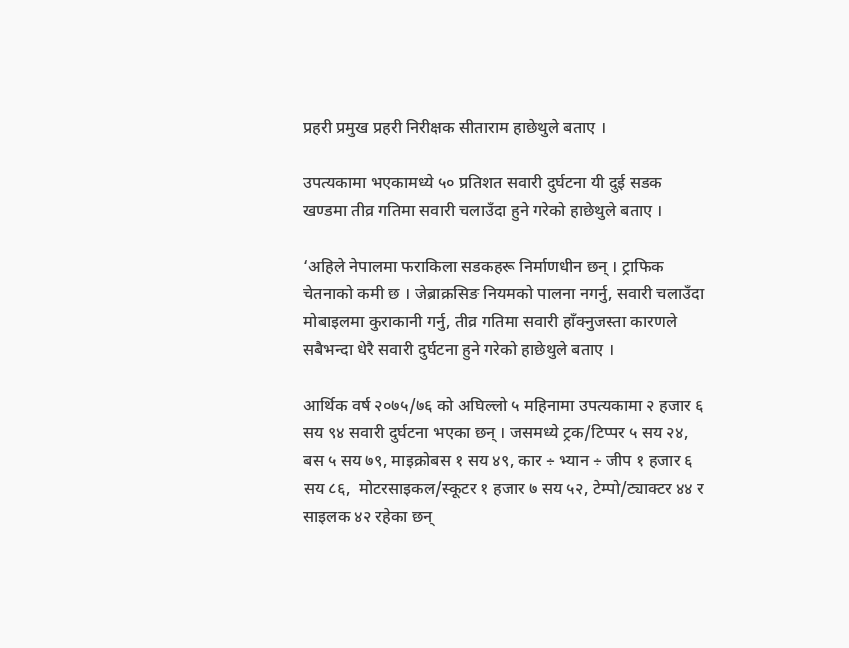प्रहरी प्रमुख प्रहरी निरीक्षक सीताराम हाछेथुले बताए ।

उपत्यकामा भएकामध्ये ५० प्रतिशत सवारी दुर्घटना यी दुई सडक खण्डमा तीव्र गतिमा सवारी चलाउँदा हुने गरेको हाछेथुले बताए ।

‘अहिले नेपालमा फराकिला सडकहरू निर्माणधीन छन् । ट्राफिक चेतनाको कमी छ । जेब्राक्रसिङ नियमको पालना नगर्नु, सवारी चलाउँदा मोबाइलमा कुराकानी गर्नु, तीव्र गतिमा सवारी हाँक्नुजस्ता कारणले सबैभन्दा धेरै सवारी दुर्घटना हुने गरेको हाछेथुले बताए ।

आर्थिक वर्ष २०७५/७६ को अघिल्लो ५ महिनामा उपत्यकामा २ हजार ६ सय ९४ सवारी दुर्घटना भएका छन् । जसमध्ये ट्रक/टिप्पर ५ सय २४, बस ५ सय ७९, माइक्रोबस १ सय ४९, कार ÷ भ्यान ÷ जीप १ हजार ६ सय ८६,  मोटरसाइकल/स्कूटर १ हजार ७ सय ५२, टेम्पो/ट्याक्टर ४४ र साइलक ४२ रहेका छन्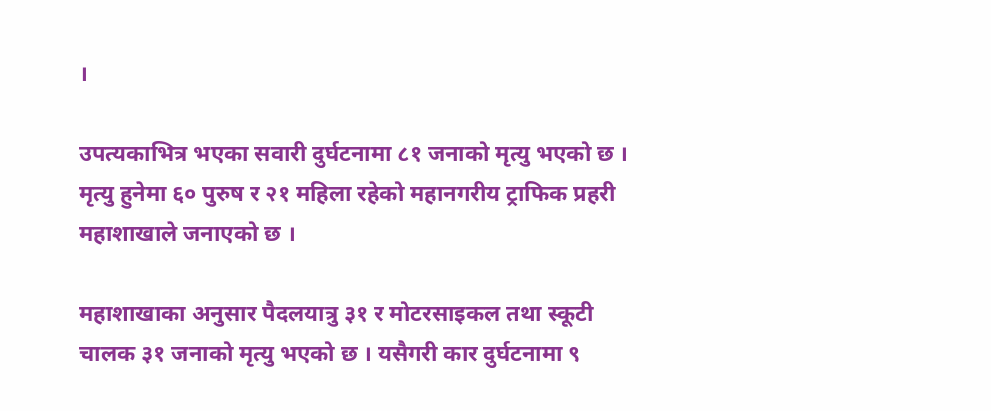।

उपत्यकाभित्र भएका सवारी दुर्घटनामा ८१ जनाको मृत्यु भएको छ । मृत्यु हुनेमा ६० पुरुष र २१ महिला रहेको महानगरीय ट्राफिक प्रहरी महाशाखाले जनाएको छ ।

महाशाखाका अनुसार पैदलयात्रु ३१ र मोटरसाइकल तथा स्कूटी चालक ३१ जनाको मृत्यु भएको छ । यसैगरी कार दुर्घटनामा ९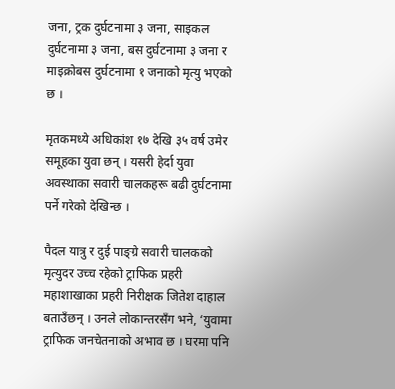जना, ट्रक दुर्घटनामा ३ जना, साइकल दुर्घटनामा ३ जना, बस दुर्घटनामा ३ जना र माइक्रोबस दुर्घटनामा १ जनाको मृत्यु भएको छ ।

मृतकमध्ये अधिकांश १७ देखि ३५ वर्ष उमेर समूहका युवा छन् । यसरी हेर्दा युवा अवस्थाका सवारी चालकहरू बढी दुर्घटनामा पर्ने गरेको देखिन्छ ।

पैदल यात्रु र दुई पाङ्ग्रे सवारी चालकको मृत्युदर उच्च रहेको ट्राफिक प्रहरी महाशाखाका प्रहरी निरीक्षक जितेश दाहाल बताउँछन् । उनले लोकान्तरसँग भने, ‘युवामा ट्राफिक जनचेतनाको अभाव छ । घरमा पनि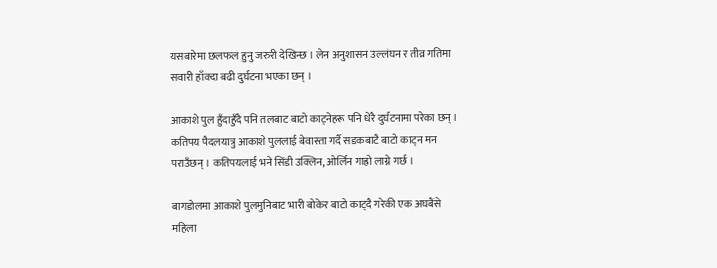यसबारेमा छलफल हुनु जरुरी देखिन्छ । लेन अनुशासन उल्लंघन र तीव्र गतिमा सवारी हाँक्दा बढी दुर्घटना भएका छन् ।

आकाशे पुल हुँदाहुँदै पनि तलबाट बाटो काट्नेहरू पनि धेरै दुर्घटनामा परेका छन् । कतिपय पैदलयात्रु आकाशे पुललाई बेवास्ता गर्दै सडकबाटै बाटो काट्न मन पराउँछन् । कतिपयलाई भने सिंडी उक्लिन, ओर्लिन गाह्रो लाग्ने गर्छ ।

बागडोलमा आकाशे पुलमुनिबाट भारी बोकेर बाटो काट्दै गरेकी एक अघबैंसे महिला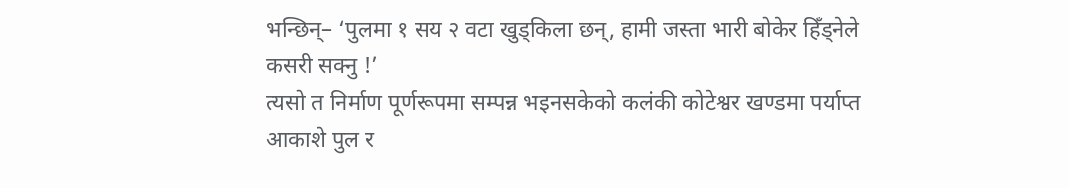भन्छिन्– ‘पुलमा १ सय २ वटा खुड्किला छन्, हामी जस्ता भारी बोकेर हिँड्नेले कसरी सक्नु !’
त्यसो त निर्माण पूर्णरूपमा सम्पन्न भइनसकेको कलंकी कोटेश्वर खण्डमा पर्याप्त आकाशे पुल र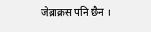जेब्राक्रस पनि छैन ।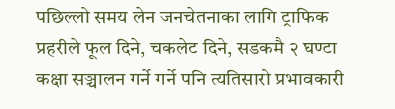पछिल्लो समय लेन जनचेतनाका लागि ट्राफिक प्रहरीले फूल दिने, चकलेट दिने, सडकमै २ घण्टा कक्षा सञ्चालन गर्ने गर्ने पनि त्यतिसारो प्रभावकारी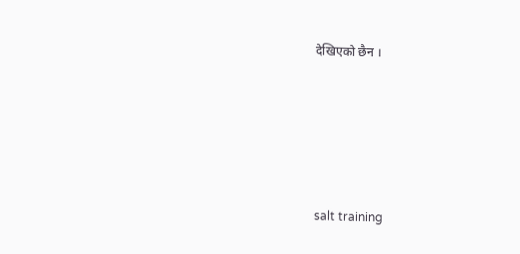देखिएको छैन ।





salt training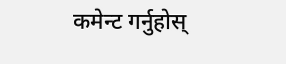कमेन्ट गर्नुहोस्